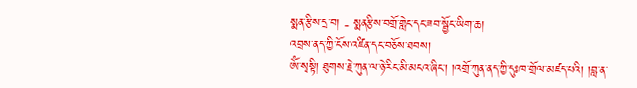སྨན་རྩིས་དྲ་བ། - སྨནརྩིས་བགྲོ་གླེང་དང་ཟབ་སྦྱོང་ཡིག་ཆ།
འབྲས་ནད་ཀྱི་ངོས་འཛིན་དང་བཅོས་ཐབས།
ཨོཾ་སྭསྟི། ཐུགས་རྗེ་ཀུན་ལ་ཉེ་རིང་མི་མངའ་ཞིང་། །འགྲོ་ཀུན་ནད་ཀྱི་དུཿཁ་གྲོལ་མཛད་པའི། །བླ་ན་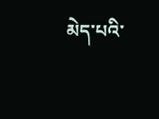མེད་པའི་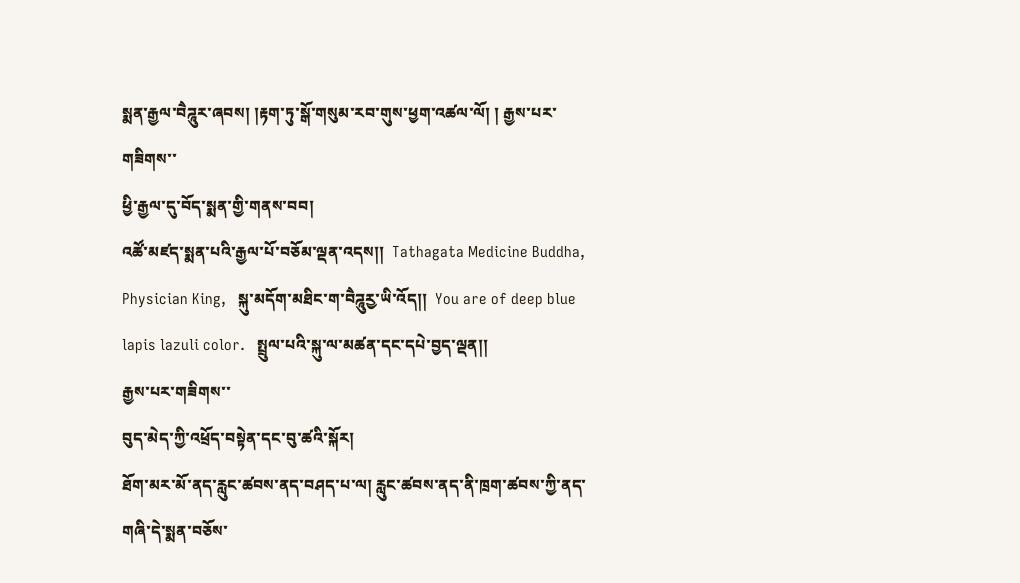སྨན་རྒྱལ་བཻཌཱུར་ཞབས། །རྟག་ཏུ་སྒོ་གསུམ་རབ་གུས་ཕྱག་འཚལ་ལོ། ། རྒྱས་པར་གཟིགས་་
ཕྱི་རྒྱལ་དུ་བོད་སྨན་གྱི་གནས་བབ།
འཚོ་མཛད་སྨན་པའི་རྒྱལ་པོ་བཅོམ་ལྡན་འདས།།  Tathagata Medicine Buddha, Physician King,   སྐུ་མདོག་མཐིང་ག་བཻཌཱུརྱ་ཡི་འོད།།  You are of deep blue lapis lazuli color.   སྤྲུལ་པའི་སྐུ་ལ་མཚན་དང་དཔེ་བྱད་ལྡན།།
རྒྱས་པར་གཟིགས་་
བུད་མེད་ཀྱི་འཕྲོད་བསྟེན་དང་བུ་ཚའི་སྐོར།
ཐོག་མར་མོ་ནད་རླུང་ཚབས་ནད་བཤད་པ་ལ། རླུང་ཚབས་ནད་ནི་ཁྲག་ཚབས་ཀྱི་ནད་གཞི་དེ་སྨན་བཅོས་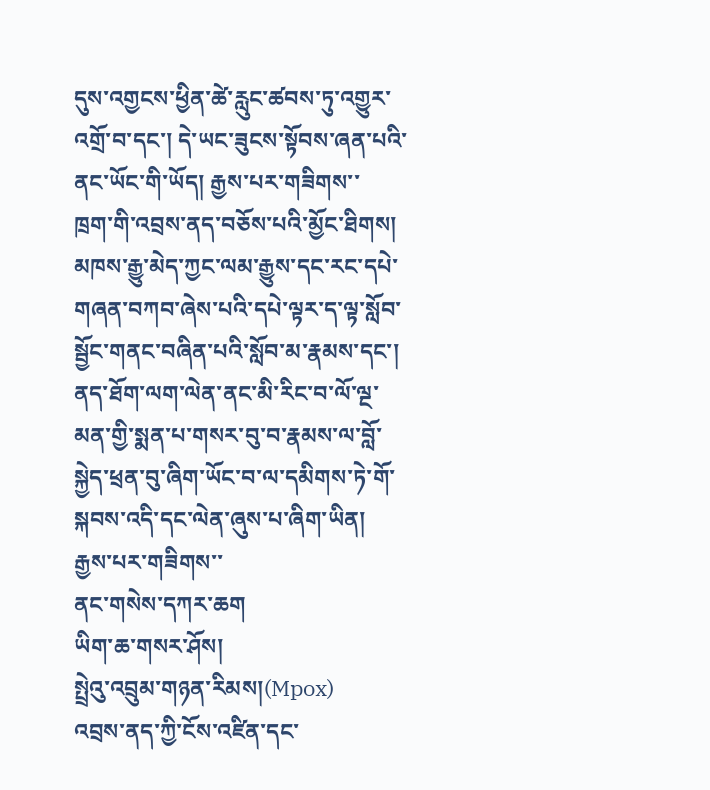དུས་འགྱངས་ཕྱིན་ཚེ་རླུང་ཚབས་ཏུ་འགྱུར་འགྲོ་བ་དང་། དེ་ཡང་ཟུངས་སྟོབས་ཞན་པའི་ནང་ཡོང་གི་ཡོད། རྒྱས་པར་གཟིགས་་
ཁྲག་གི་འབྲས་ནད་བཅོས་པའི་མྱོང་ཐིགས།
མཁས་རྒྱུ་མེད་ཀྱང་ལམ་རྒྱུས་དང་རང་དཔེ་གཞན་བཀབ་ཞེས་པའི་དཔེ་ལྟར་ད་ལྟ་སློབ་སྦྱོང་གནང་བཞིན་པའི་སློབ་མ་རྣམས་དང་། ནད་ཐོག་ལག་ལེན་ནང་མི་རིང་བ་ལོ་ལྔ་མན་གྱི་སྨན་པ་གསར་བུ་བ་རྣམས་ལ་བློ་སྐྱེད་ཕྲན་བུ་ཞིག་ཡོང་བ་ལ་དམིགས་ཏེ་གོ་སྐབས་འདི་དང་ལེན་ཞུས་པ་ཞིག་ཡིན། རྒྱས་པར་གཟིགས་་
ནང་གསེས་དཀར་ཆག
ཡིག་ཆ་གསར་ཤོས།
སྤྲེའུ་འབྲུམ་གཉན་རིམས།(Mpox)
འབྲས་ནད་ཀྱི་ངོས་འཛིན་དང་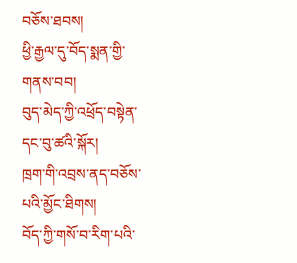བཅོས་ཐབས།
ཕྱི་རྒྱལ་དུ་བོད་སྨན་གྱི་གནས་བབ།
བུད་མེད་ཀྱི་འཕྲོད་བསྟེན་དང་བུ་ཚའི་སྐོར།
ཁྲག་གི་འབྲས་ནད་བཅོས་པའི་མྱོང་ཐིགས།
བོད་ཀྱི་གསོ་བ་རིག་པའི་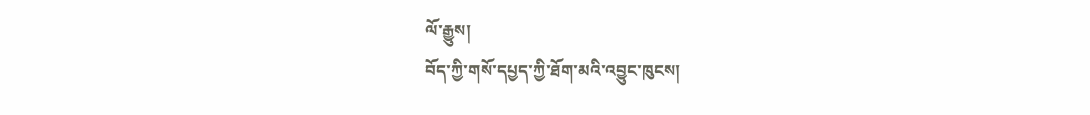ལོ་རྒྱུས།
བོད་ཀྱི་གསོ་དཔྱད་ཀྱི་ཐོག་མའི་འབྱུང་ཁུངས།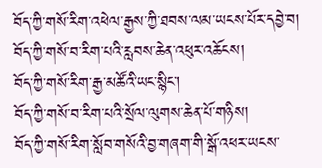བོད་ཀྱི་གསོ་རིག་འཕེལ་རྒྱས་ཀྱི་ཐབས་ལམ་ཡངས་པོར་དབྱེ་བ།
བོད་ཀྱི་གསོ་བ་རིག་པའི་རླབས་ཆེན་འཕུར་འཆོངས།
བོད་ཀྱི་གསོ་རིག་རྒྱ་མཚོའི་ཡང་སྙིང་།
བོད་ཀྱི་གསོ་བ་རིག་པའི་སྲོལ་ལུགས་ཆེན་པོ་གཉིས།
བོད་ཀྱི་གསོ་རིག་སློབ་གསོའི་བྱ་གཞག་གི་སྒོ་འཕར་ཡངས་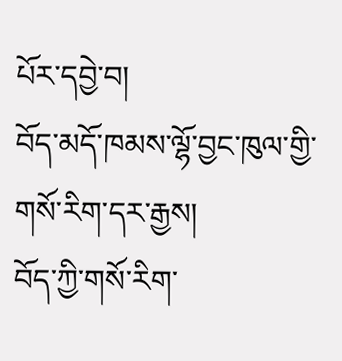པོར་དབྱེ་བ།
བོད་མདོ་ཁམས་ལྷོ་བྱང་ཁུལ་གྱི་གསོ་རིག་དར་རྒྱས།
བོད་ཀྱི་གསོ་རིག་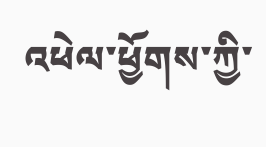འཕེལ་ཕྱོགས་ཀྱི་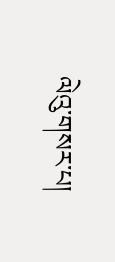ལེའུ་གསར་པ།